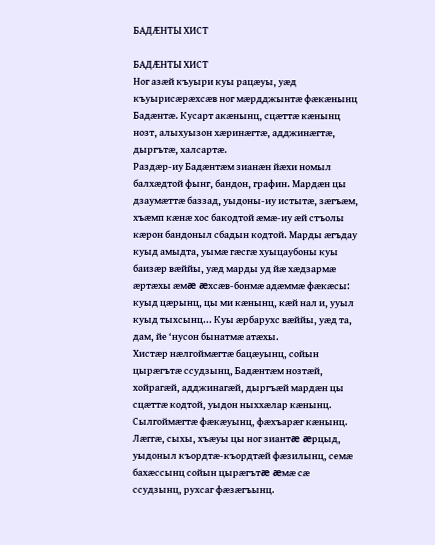БАДÆНТЫ ХИСТ

БАДÆНТЫ ХИСТ
Ног азæй къуыри куы рацæуы, уæд къуырисæрæхсæв ног мæрдджынтæ фæкæнынц Бадæнтæ. Кусарт акæнынц, сцæттæ кæнынц нозт, алыхуызон хæринæгтæ, адджинæгтæ, дыргътæ, халсартæ.
Раздæр-иу Бадæнтæм зианæн йæхи номыл балхæдтой фынг, бандон, графин. Мардæн цы дзаумæттæ баззад, уыдоны-иу истытæ, зæгъæм, хъæмп кæнæ хос бакодтой æмæ-иу æй стъолы кæрон бандоныл сбадын кодтой. Марды æгъдау куыд амыдта, уымæ гæсгæ хуыцаубоны куы баизæр вæййы, уæд марды уд йæ хæдзармæ æртæхы æмæ æхсæв-бонмæ адæммæ фæкæсы: куыд цæрынц, цы ми кæнынц, кæй нал и, ууыл куыд тыхсынц... Куы æрбарухс вæййы, уæд та, дам, йе ‘нусон бынатмæ атæхы.
Хистæр нæлгоймæгтæ бацæуынц, сойын цырæгътæ ссудзынц, Бадæнтæм нозтæй, хойрагæй, адджинагæй, дыргъæй мардæн цы сцæттæ кодтой, уыдон ныххæлар кæнынц. Сылгоймæгтæ фæкæуынц, фæхъарæг кæнынц.
Лæггæ, сыхы, хъæуы цы ног зиантæ æрцыд, уыдоныл къордтæ-къордтæй фæзилынц, семæ бахæссынц сойын цырæгътæ æмæ сæ ссудзынц, рухсаг фæзæгъынц.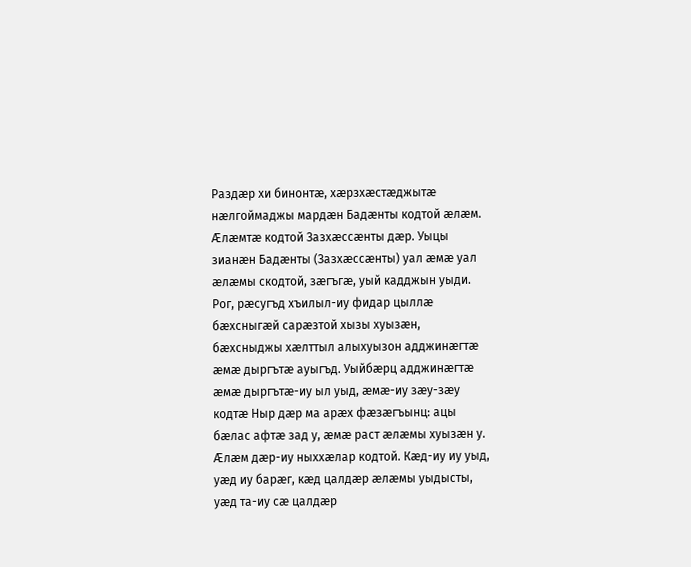Раздæр хи бинонтæ, хæрзхæстæджытæ нæлгоймаджы мардæн Бадæнты кодтой æлæм. Æлæмтæ кодтой Зазхæссæнты дæр. Уыцы зианæн Бадæнты (Зазхæссæнты) уал æмæ уал æлæмы скодтой, зæгъгæ, уый кадджын уыди. Рог, рæсугъд хъилыл-иу фидар цыллæ бæхсныгæй сарæзтой хызы хуызæн, бæхсныджы хæлттыл алыхуызон адджинæгтæ æмæ дыргътæ ауыгъд. Уыйбæрц адджинæгтæ æмæ дыргътæ-иу ыл уыд, æмæ-иу зæу-зæу кодтæ Ныр дæр ма арæх фæзæгъынц: ацы бæлас афтæ зад у, æмæ раст æлæмы хуызæн у. Æлæм дæр-иу ныххæлар кодтой. Кæд-иу иу уыд, уæд иу барæг, кæд цалдæр æлæмы уыдысты, уæд та-иу сæ цалдæр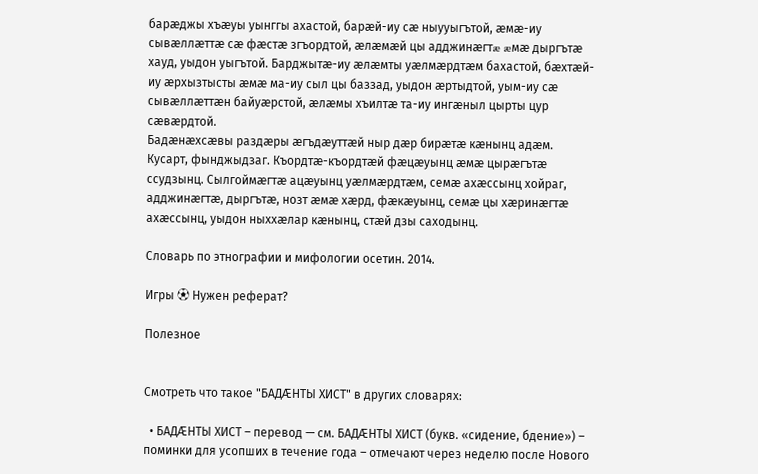барæджы хъæуы уынггы ахастой, барæй-иу сæ ныууыгътой, æмæ-иу сывæллæттæ сæ фæстæ згъордтой, æлæмæй цы адджинæгтæ æмæ дыргътæ хауд, уыдон уыгътой. Барджытæ-иу æлæмты уæлмæрдтæм бахастой, бæхтæй-иу æрхызтысты æмæ ма-иу сыл цы баззад, уыдон æртыдтой, уым-иу сæ сывæллæттæн байуæрстой, æлæмы хъилтæ та-иу ингæныл цырты цур сæвæрдтой.
Бадæнæхсæвы раздæры æгъдæуттæй ныр дæр бирæтæ кæнынц адæм. Кусарт, фынджыдзаг. Къордтæ-къордтæй фæцæуынц æмæ цырæгътæ ссудзынц. Сылгоймæгтæ ацæуынц уæлмæрдтæм, семæ ахæссынц хойраг, адджинæгтæ, дыргътæ, нозт æмæ хæрд, фæкæуынц, семæ цы хæринæгтæ ахæссынц, уыдон ныххæлар кæнынц, стæй дзы саходынц.

Словарь по этнографии и мифологии осетин. 2014.

Игры ⚽ Нужен реферат?

Полезное


Смотреть что такое "БАДÆНТЫ ХИСТ" в других словарях:

  • БАДÆНТЫ ХИСТ – перевод — см. БАДÆНТЫ ХИСТ (букв. «сидение, бдение») – поминки для усопших в течение года – отмечают через неделю после Нового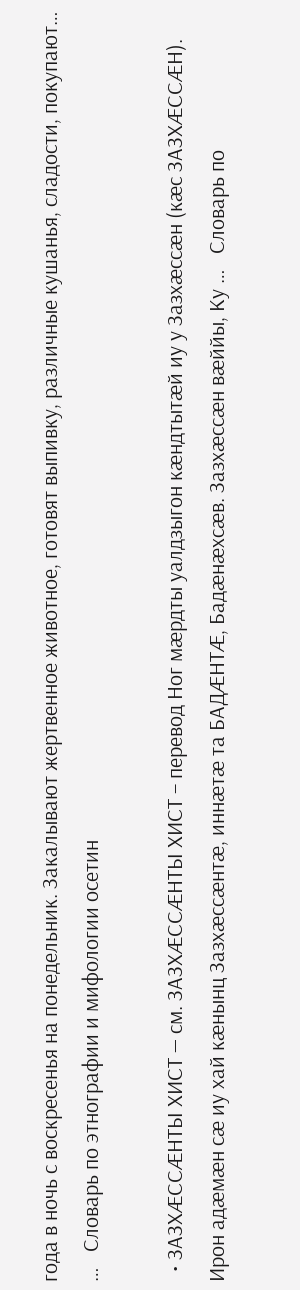года в ночь с воскресенья на понедельник. Закалывают жертвенное животное, готовят выпивку, различные кушанья, сладости, покупают… …   Словарь по этнографии и мифологии осетин

  • ЗАЗХÆССÆНТЫ ХИСТ — см. ЗАЗХÆССÆНТЫ ХИСТ – перевод Ног мæрдты уалдзыгон кæндтытæй иу у Зазхæссæн (кæс ЗАЗХÆССÆН). Ирон адæмæн сæ иу хай кæнынц Зазхæссæнтæ, иннæтæ та БАДÆНТÆ, Бадæнæхсæв. Зазхæссæн вæййы, Ку …   Словарь по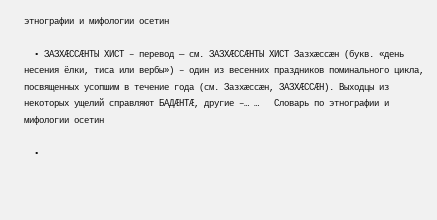этнографии и мифологии осетин

  • ЗАЗХÆССÆНТЫ ХИСТ – перевод — см. ЗАЗХÆССÆНТЫ ХИСТ Зазхæссæн (букв. «день несения ёлки, тиса или вербы») – один из весенних праздников поминального цикла, посвященных усопшим в течение года (см. Зазхæссæн, ЗАЗХÆССÆН). Выходцы из некоторых ущелий справляют БАДÆНТÆ, другие –… …   Словарь по этнографии и мифологии осетин

  •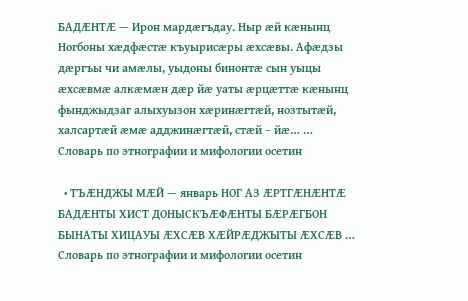БАДÆНТÆ — Ирон мардæгъдау. Ныр æй кæнынц Ногбоны хæдфæстæ къуырисæры æхсæвы. Афæдзы дæргъы чи амæлы, уыдоны бинонтæ сын уыцы æхсæвмæ алкæмæн дæр йæ уаты æрцæттæ кæнынц фынджыдзаг алыхуызон хæринæгтæй, нозтытæй, халсартæй æмæ адджинæгтæй, стæй – йæ… …   Словарь по этнографии и мифологии осетин

  • ТЪÆНДЖЫ МÆЙ — январь НОГ АЗ ÆРТГÆНÆНТÆ БАДÆНТЫ ХИСТ ДОНЫСКЪÆФÆНТЫ БÆРÆГБОН БЫНАТЫ ХИЦАУЫ ÆХСÆВ ХÆЙРÆДЖЫТЫ ÆХСÆВ …   Словарь по этнографии и мифологии осетин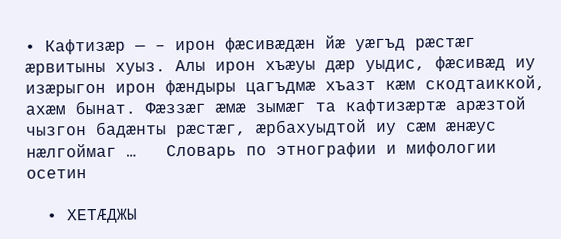• Кафтизæр — – ирон фæсивæдæн йæ уæгъд рæстæг æрвитыны хуыз. Алы ирон хъæуы дæр уыдис, фæсивæд иу изæрыгон ирон фæндыры цагъдмæ хъазт кæм скодтаиккой, ахæм бынат. Фæззæг æмæ зымæг та кафтизæртæ арæзтой чызгон бадæнты рæстæг, æрбахуыдтой иу сæм æнæус нæлгоймаг …   Словарь по этнографии и мифологии осетин

  • ХЕТÆДЖЫ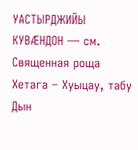УАСТЫРДЖИЙЫ КУВÆНДОН — см. Священная роща Хетага – Хуыцау, табу Дын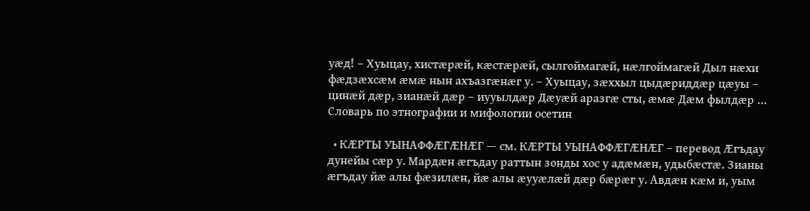уæд! – Хуыцау, хистæрæй, кæстæрæй, сылгоймагæй, нæлгоймагæй Дыл нæхи фæдзæхсæм æмæ нын ахъазгæнæг у. – Хуыцау, зæххыл цыдæриддæр цæуы – цинæй дæр, зианæй дæр – иууылдæр Дæуæй аразгæ сты, æмæ Дæм фылдæр …   Словарь по этнографии и мифологии осетин

  • КÆРТЫ УЫНАФФÆГÆНÆГ — см. КÆРТЫ УЫНАФФÆГÆНÆГ – перевод Æгъдау дунейы сæр у. Мардæн æгъдау раттын зонды хос у адæмæн, удыбæстæ. Зианы æгъдау йæ алы фæзилæн, йæ алы æууæлæй дæр бæрæг у. Авдæн кæм и, уым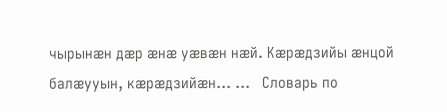чырынæн дæр æнæ уæвæн нæй. Кæрæдзийы æнцой балæууын, кæрæдзийæн… …   Словарь по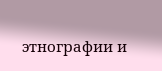этнографии и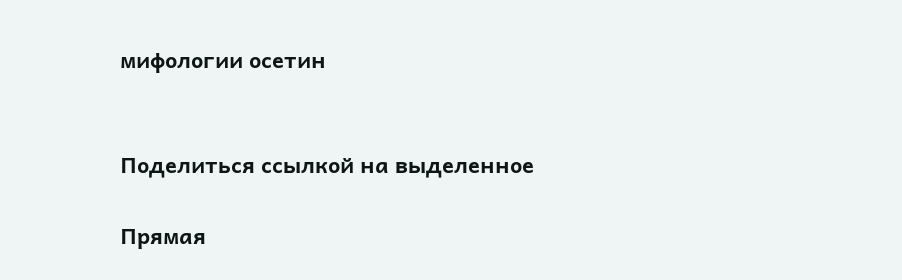мифологии осетин


Поделиться ссылкой на выделенное

Прямая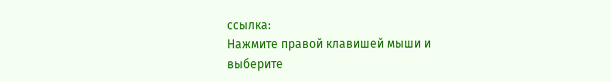ссылка:
Нажмите правой клавишей мыши и выберите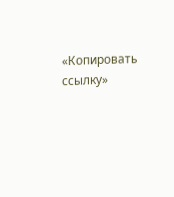«Копировать ссылку»